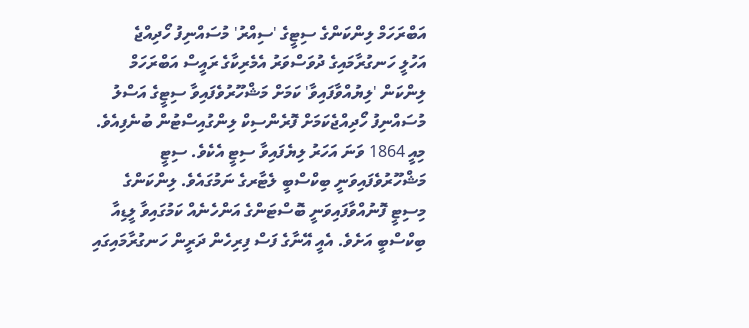އަބްރަހަމް ލިންކަންގެ ސިޓީގެ 'ސިއްރު' މުސައްނިފު ހޯދިއްޖެ
އަހުލީ ހަނގުރާމައިގެ ދުވަސްވަރު އެމެރިކާގެ ރައީސް އަބްރަހަމް ލިންކަން 'ލިޔުއްވާފައިވާ' ކަމަށް މަޝްހޫރުވެފައިވާ ސިޓީގެ އަސްލު މުސައްނިފު ހޯދިއްޖެކަމަށް ފޮރެންސިކް ލިންގުއިސްޓުން ބުނެފިއެވެ.
މިއީ 1864 ވަނަ އަހަރު ލިޔެފައިވާ ސިޓީ އެކެވެ. ސިޓީ މަޝްހޫރުވެފައިވަނީ ބިކްސްބީ ލެޓާރގެ ނަމުގައެވެ. ލިންކަންގެ މިސިޓީ ފޮނުއްވާފައިވަނީ ބޮސްޓަންގެ އަންހެނެއް ކަމުގައިވާ ލީޑިއާ ބިކްސްބީ އަށެވެ. އެއީ އޭނާގެ ފަސް ފިރިހެން ދަރީން ހަނގުރާމައިގައި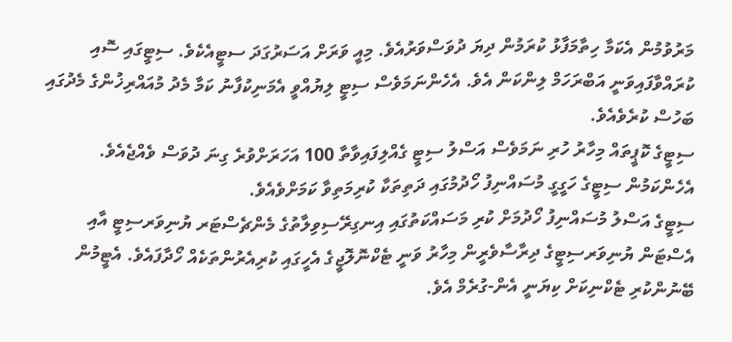މަރުވުމުން އެކަމާ ހިތާމަފާޅު ކުރަމުން ދިޔަ ދުވަސްވަރުއެވެ. މިއީ ވަރަށް އަސަރުގަދަ ސޓީއެކެވެ. ސިޓީގައި ސޮއި ކުރައްވާފައިވަނީ އަބްރަހަމް ލިންކަން އެވެ. އެހެންނަމަވެސް ސިޓީ ލިޔުއްވީ އެމަނިކުފާނު ކަމާ މެދު މުއައްރިޚުންގެ މެދުގައި ބަހުސް ކުރެވެއެވެ.
ސިޓީގެ ކޮޕީތައް މިހާރު ހުރި ނަމަވެސް އަސްލު ސިޓީ ގެއްލިފައިވާތާ 100 އަހަރަށްވުރެ ގިނަ ދުވަސް ވެއްޖެއެވެ. އެހެންކަމުން ސިޓީގެ ހަގީގީ މުސައްނިފު ހޯދުމުގައި ދަތިތަކާ ކުރިމަތިވާ ކަމަށްވެއެވެ.
ސިޓީގެ އަސްލު މުސައްނިފު ހޯދުމަށް ކުރި މަސައްކަތުގައި އިނގިރޭސިވިލާތުގެ މެންޗެސްޓަރ ޔުނިވަރސިޓީ އާއި އެސްޓަން ޔުނިވަރސިޓީގެ ދިރާސާވެރީން މިހާރު ވަނީ ޓެކްނޮލޮޖީގެ އެހީގައި ކުރިއެރުންތަކެއް ހޯދާފައެވެ. އެޓީމުން ބޭނުންކުރި ޓެކްނިކަށް ކިޔަނީ އެން-ގުރެމް އެވެ.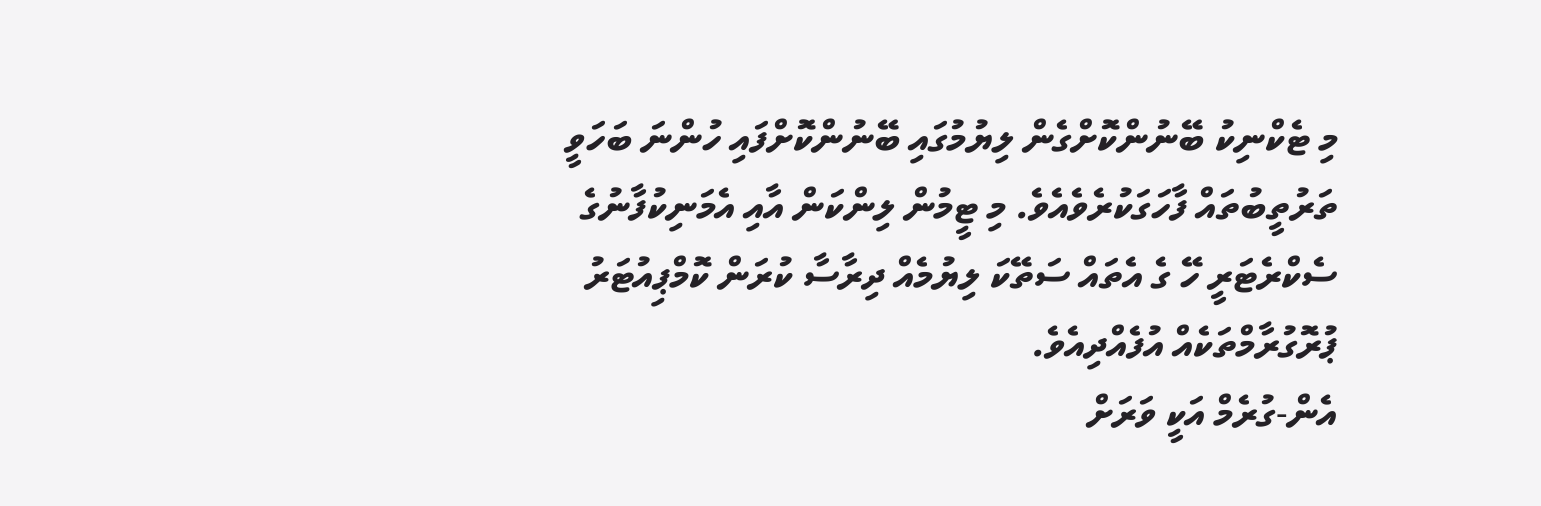މި ޓެކްނިކު ބޭނުންކޮށްގެން ލިޔުމުގައި ބޭނުންކޮށްފައި ހުންނަ ބަހަވީ ތަރުތީބުތައް ފާހަގަކުރެވެއެވެ. މި ޓީމުން ލިންކަން އާއި އެމަނިކުފާނުގެ ސެކްރެޓަރީ ހޭ ގެ އެތައް ސަތޭކަ ލިޔުމެއް ދިރާސާ ކުރަން ކޮމްޕިއުޓަރު ޕުރޮގުރާމްތަކެއް އުފެއްދިއެވެ.
އެން-ގުރެމް އަކީ ވަރަށް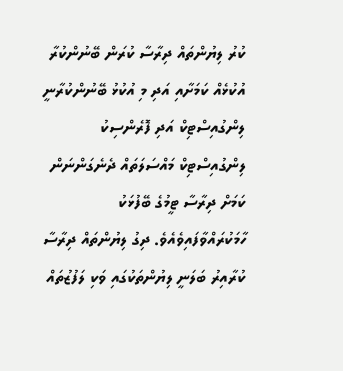ކުރު ލިޔުންތައް ދިރާސާ ކުރަން ބޭނުންކުރާ އުކުޅެއް ކަމަށާއި އަދި މި އުކުޅު ބޭނުންކުރާނީ ލިންގުއިސްޓިކް އަދި ފޮރެންސިކު ލިންގުއިސްޓިކް މައްސަލަތައް ދެނެގަންނަން ކަމަށް ދިރާސާ ޓީމުގެ ބޭފުޅަކު ހާމަކުރައްވާފައިވެއެވެ. ދިގު ލިޔުންތައް ދިރާސާ ކުރާއިރު ބަލަނީ ލިޔުންތަކުގައި ވަކި ލަފުޒުތައް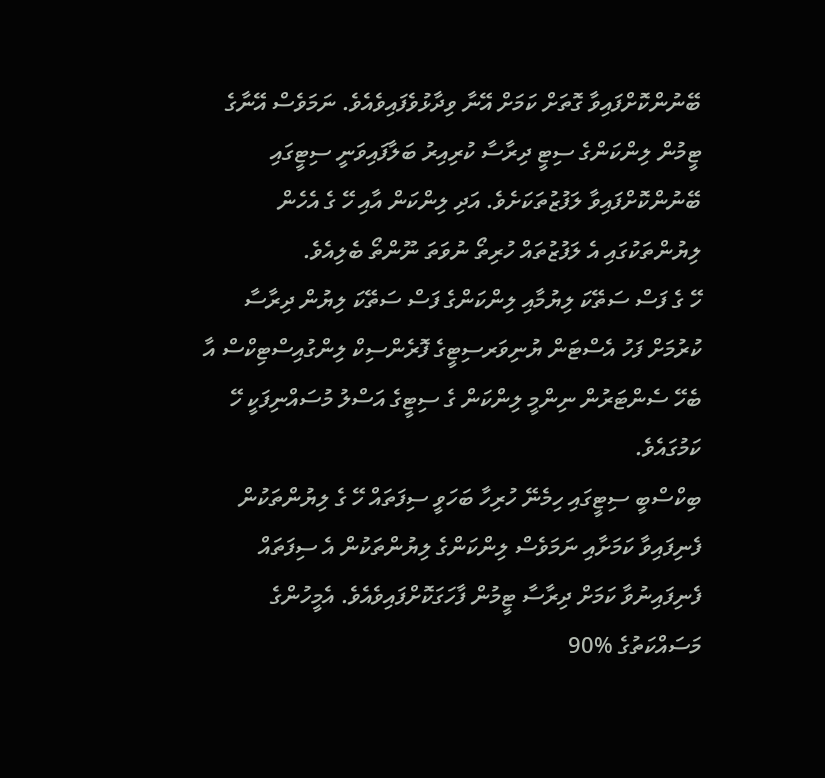ބޭނުންކޮށްފައިވާ ގޮތަށް ކަމަށް އޭނާ ވިދާޅުވެފައިވެއެވެ. ނަމަވެސް އޭނާގެ ޓީމުން ލިންކަންގެ ސިޓީ ދިރާސާ ކުރިއިރު ބަލާފައިވަނީ ސިޓީގައި ބޭނުންކޮށްފައިވާ ލަފުޒުތަކަށެވެ. އަދި ލިންކަން އާއި ހޭ ގެ އެހެން ލިޔުންތަކުގައި އެ ލަފުޒުތައް ހުރިތޯ ނުވަތަ ނޫންތޯ ބެލިއެވެ.
ހޭ ގެ ފަސް ސަތޭކަ ލިޔުމާއި ލިންކަންގެ ފަސް ސަތޭކަ ލިޔުން ދިރާސާ ކުރުމަށް ފަހު އެސްޓަން ޔުނިވަރސިޓީގެ ފޮރެންސިކް ލިންގުއިސްޓިކްސް އާ ބެހޭ ސެންޓަރުން ނިންމީ ލިންކަން ގެ ސިޓީގެ އަސްލު މުސައްނިފަކީ ހޭ ކަމުގައެވެ.
ބިކްސްބީ ސިޓީގައި ހިމެނޭ ހުރިހާ ބަހަވީ ސިފަތައް ހޭ ގެ ލިޔުންތަކުން ފެނިފައިވާ ކަމަށާއި ނަމަވެސް ލިންކަންގެ ލިޔުންތަކުން އެ ސިފަތައް ފެނިފައިނުވާ ކަމަށް ދިރާސާ ޓީމުން ފާހަގަކޮށްފައިވެއެވެ. އެމީހުންގެ މަސައްކަތުގެ %90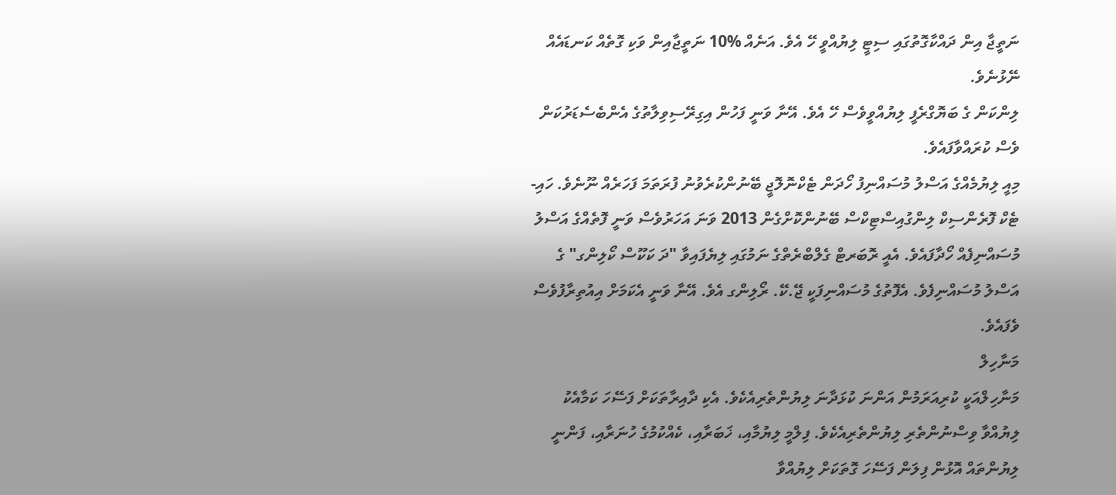ނަތީޖާ އިން ދައްކާގޮތުގައި ސިޓީ ލިޔުއްވީ ހޭ އެވެ. އަނެއް %10 ނަތީޖާއިން ވަކި ގޮތެއް ކަނޑައެއް ނޭޅުނެވެ.
ލިންކަން ގެ ބަޔޮގްރެފީ ލިޔުއްވީވެސް ހޭ އެވެ. އޭނާ ވަނީ ފަހުން އިގިރޭސިވިލާތުގެ އެންބެސެޑަރުކަން ވެސް ކުރައްވާފައެވެ.
މިއީ ލިޔުމެއްގެ އަސްލު މުސައްނިފު ހޯދަން ޓެކްނޮލޮޖީ ބޭނުންކުރެވުނު ފުރަތަމަ ފަހަރެއް ނޫނެވެ. ހައި-ޓެކް ފޮރެންސިކް ލިންގުއިސްޓިކްސް ބޭނުންކޮށްގެން 2013 ވަނަ އަހަރުވެސް ވަނީ ފޮތެއްގެ އަސްލު މުސައްނިފެއް ހޯދާފައެވެ. އެއީ ރޮބަރޓް ގެލްބްރެތްގެ ނަމުގައި ލިޔެފައިވާ "ދަ ކަކޫސް ކޯލިންގ" ގެ އަސްލު މުސައްނިފެވެ. އެފޮތުގެ މުސައްނިފަކީ ޖޭ.ކޭ. ރޯލިންގ އެވެ. އޭނާ ވަނީ އެކަމަށް އިއުތިރާފުވެސް ވެފައެވެ.
މަނާހިލް
މަނާހިލްއަކީ ކުރިއަރަމުން އަންނަ ކުޅަދާނަ ލިޔުންތެރިއެކެވެ. އެކި ދާއިރާތަކަށް ފަސޭހަ ކަމާއެކު ލިޔުއްވާ ވިސްނުންތެރި ލިޔުންތެރިއެކެވެ. ފިލްމީ ލިޔުމާއި، ޚަބަރާއި، ކެއްކުމުގެ ހުނަރާއި، ފަންނީ ލިޔުންތައް އޮޅުން ފިލަން ފަސޭހަ ގޮތަކަށް ލިޔުއްވާ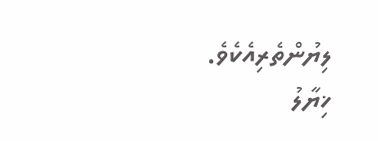ލިޔުންތެރިއެކެވެ.
ޚިޔާލު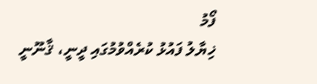ފޯމު
ޚިޔާލު ފައުޅު ކުރެއްވުމުގައި ދީނީ، ޤާނޫނީ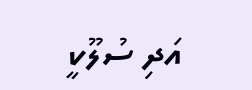އަދި ސުލޫކީ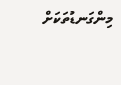މިންގަނޑުތަކަށް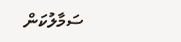ސަމާލުކަން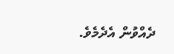ދެއްވުން އެދެމެވެ.